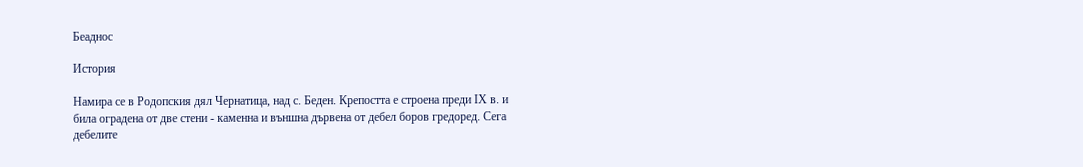Беаднос

История

Намира се в Родопския дял Чернатица, над с. Беден. Крепостта е строена преди ІХ в. и била оградена от две стени - каменна и външна дървена от дебел боров гредоред. Сега дебелите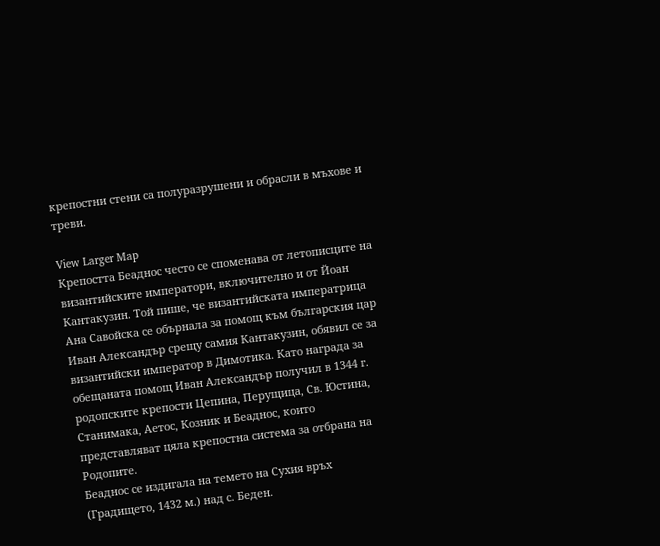крепостни стени са полуразрушени и обрасли в мъхове и треви.

View Larger Map
Крепостта Беаднос често се споменава от летописците на византийските императори, включително и от Йоан Кантакузин. Той пише, че византийската императрица Ана Савойска се обърнала за помощ към българския цар Иван Александър срещу самия Кантакузин, обявил се за византийски император в Димотика. Като награда за обещаната помощ Иван Александър получил в 1344 г. родопските крепости Цепина, Перущица, Св. Юстина, Станимака, Аетос, Козник и Беаднос, които представляват цяла крепостна система за отбрана на Родопите.
Беаднос се издигала на темето на Сухия връх (Градището, 1432 м.) над с. Беден.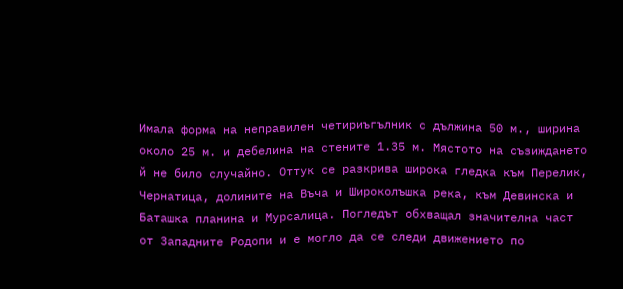Имала форма на неправилен четириъгълник с дължина 50 м., ширина около 25 м. и дебелина на стените 1.35 м. Мястото на съзиждането й не било случайно. Оттук се разкрива широка гледка към Перелик, Чернатица, долините на Въча и Широколъшка река, към Девинска и Баташка планина и Мурсалица. Погледът обхващал значителна част от Западните Родопи и е могло да се следи движението по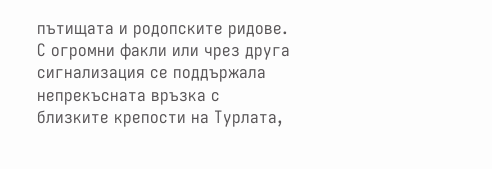пътищата и родопските ридове. С огромни факли или чрез друга сигнализация се поддържала непрекъсната връзка с близките крепости на Турлата,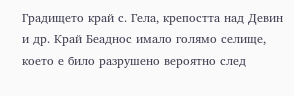Градището край с. Гела, крепостта над Девин и др. Край Беаднос имало голямо селище, което е било разрушено вероятно след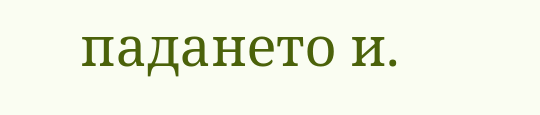падането и.